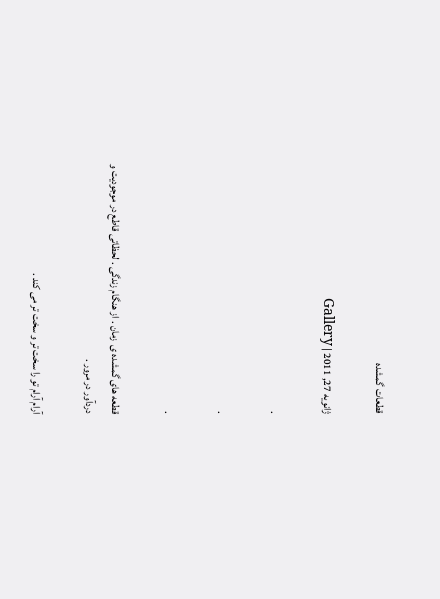قطعات گمشده

ژانویه 27, 2011 | Gallery

.

.

.

قطعه های گمشده ی  زمان . از هنگام زندگی . لحظاتی قاطع در موجودیت و دردآور در مرور .

آرام آرام تو را سخت تر و سخت تر می کند .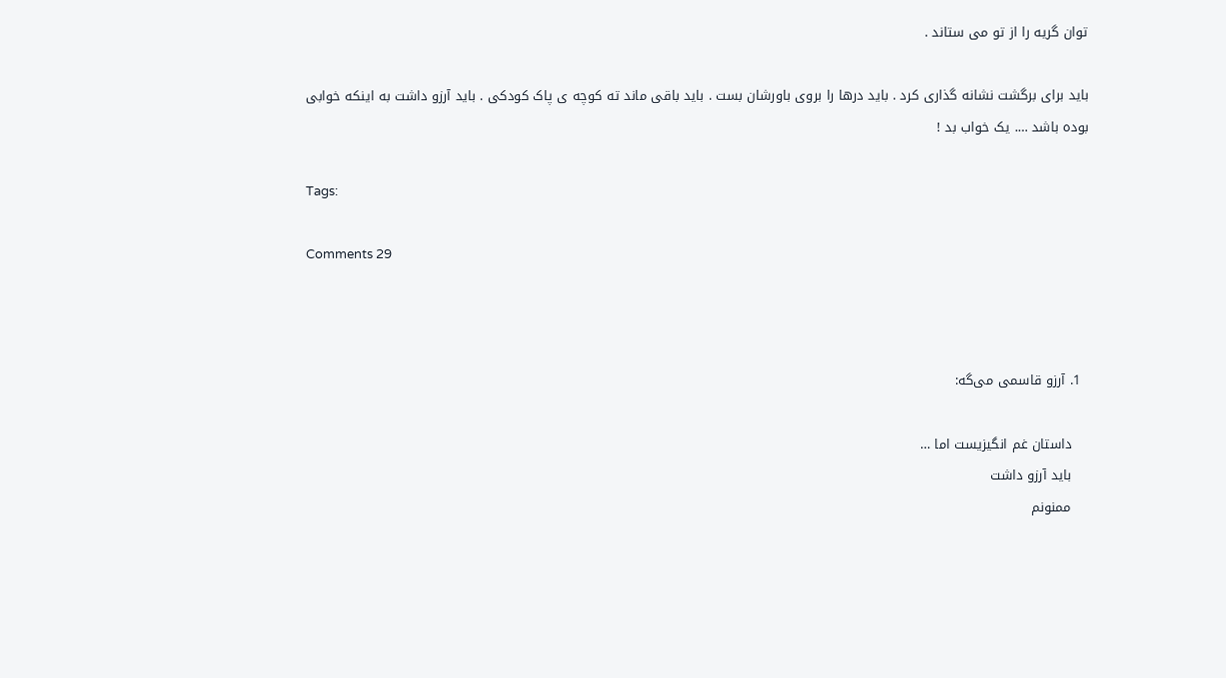توان گریه را از تو می ستاند .

باید برای برگشت نشانه گذاری کرد . باید درها را بروی باورشان بست . باید باقی ماند ته کوچه ی پاک کودکی . باید آرزو داشت به اینکه خوابی بوده باشد …. یک خواب بد !

Tags:

Comments 29



  1. آرزو قاسمی می‌گه:

    داستان غم انگیزیست اما …
    باید آرزو داشت
    ممنونم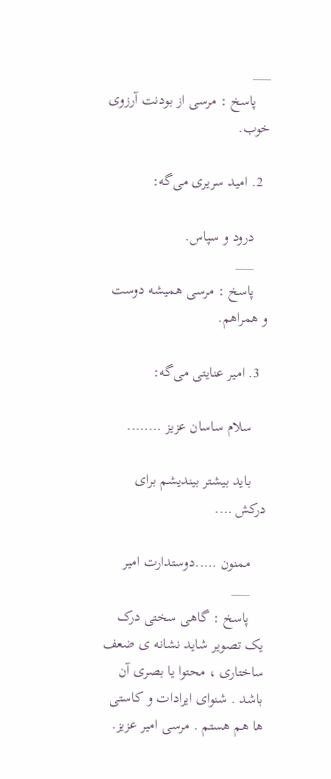___
    پاسخ : مرسی از بودنت آرزوی خوب.

  2. امید سریری می‌گه:

    درود و سپاس.
    ___
    پاسخ : مرسی همیشه دوست و همراهم.

  3. امیر عنایتی می‌گه:

    سلام ساسان عزیز ……..

    باید بیشتر بیندیشم برای درکش ….

    ممنون …..دوستدارت امیر
    ___
    پاسخ : گاهی سختی درک یک تصویر شاید نشانه ی ضعف ساختاری ، محتوا یا بصری آن باشد . شنوای ایرادات و کاستی ها هم هستم . مرسی امیر عزیز.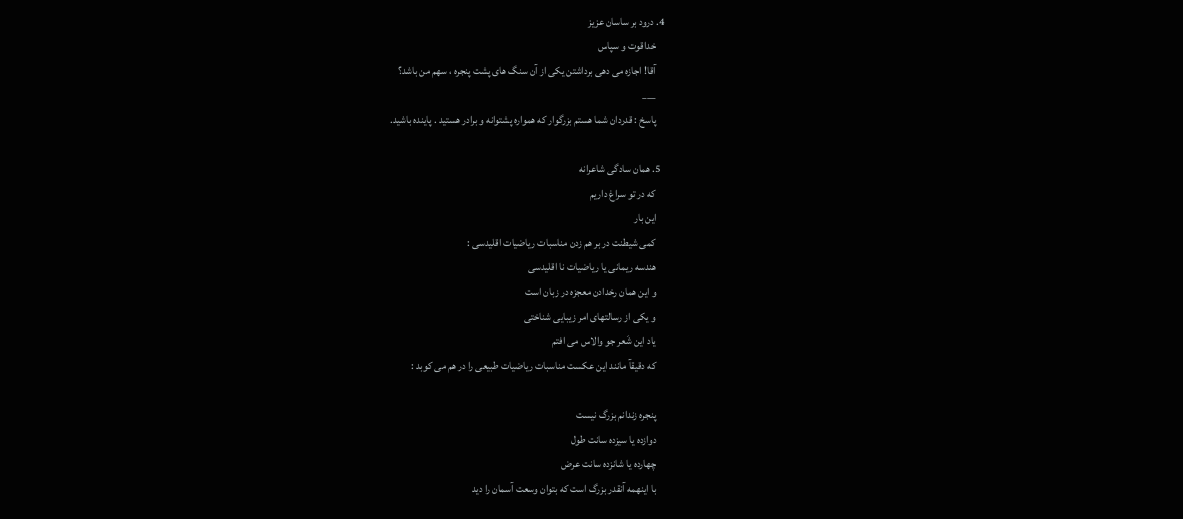4. درود بر ساسان عزیز
    خداقوت و سپاس
    آقا! اجازه می دهی برداشتن یکی از آن سنگ های پشت پنجره ، سهم من باشد؟
    ___
    پاسخ : قدردان شما هستم بزرگوار که همواره پشتوانه و برادر هستید . پاینده باشید.

  5. همان سادگی شاعرانه
    که در تو سراغ داریم
    این بار
    کمی شیطنت در بر هم زدن مناسبات ریاضیات اقلیدسی :
    هندسه ریمانی یا ریاضیات نا اقلیدسی
    و این همان رخدادن معجزه در زبان است
    و یکی از رسالتهای امر زیبایی شناختی
    یاد این شَعر جو والاس می افتم
    که دقیقآ مانند این عکست مناسبات ریاضیات طبیعی را در هم می کوبد :

    پنجره زندانم بزرگ نیست
    دوازده یا سیزده سانت طول
    چهارده یا شانزده سانت عرض
    با اینهمه آنقدر بزرگ است که بتوان وسعت آسمان را دید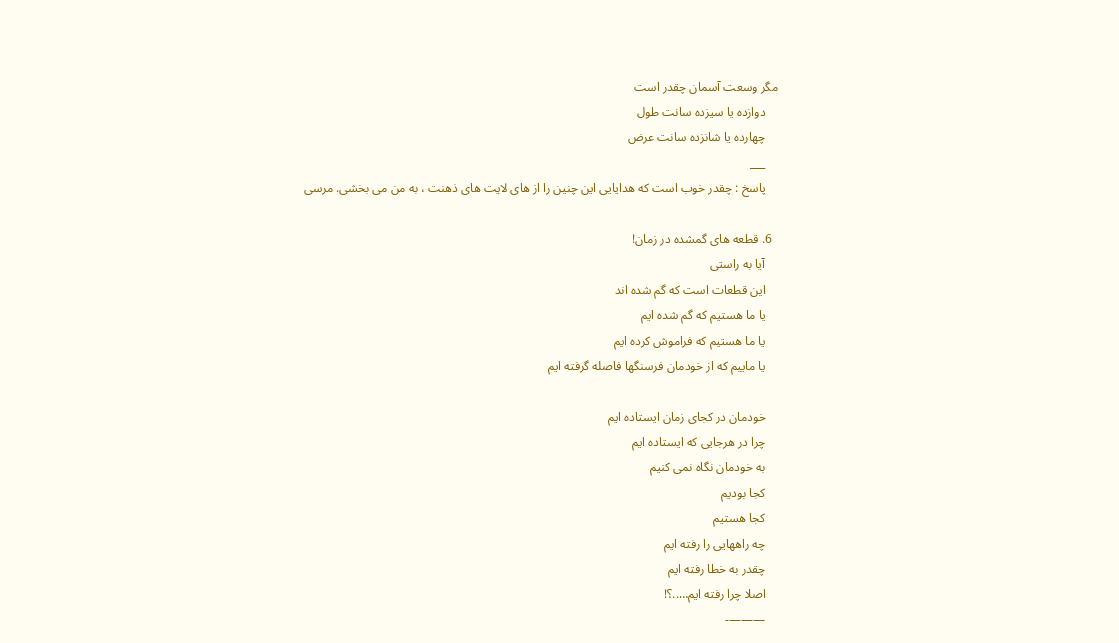مگر وسعت آسمان چقدر است
    دوازده یا سیزده سانت طول
    چهارده یا شانزده سانت عرض
    ___
    پاسخ : چقدر خوب است که هدایایی این چنین را از های لایت های ذهنت ، به من می بخشی. مرسی

  6. قطعه های گمشده در زمان!
    آیا به راستی
    این قطعات است که گم شده اند
    یا ما هستیم که گم شده ایم
    یا ما هستیم که فراموش کرده ایم
    یا ماییم که از خودمان فرسنگها فاصله گرفته ایم

    خودمان در کجای زمان ایستاده ایم
    چرا در هرجایی که ایستاده ایم
    به خودمان نگاه نمی کنیم
    کجا بودیم
    کجا هستیم
    چه راههایی را رفته ایم
    چقدر به خطا رفته ایم
    اصلا چرا رفته ایم…..؟!
    ———-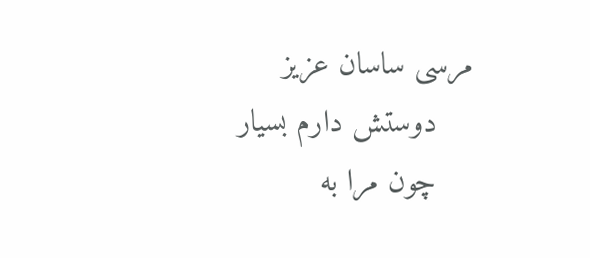مرسی ساسان عزیز
    دوستش دارم بسیار
    چون مرا به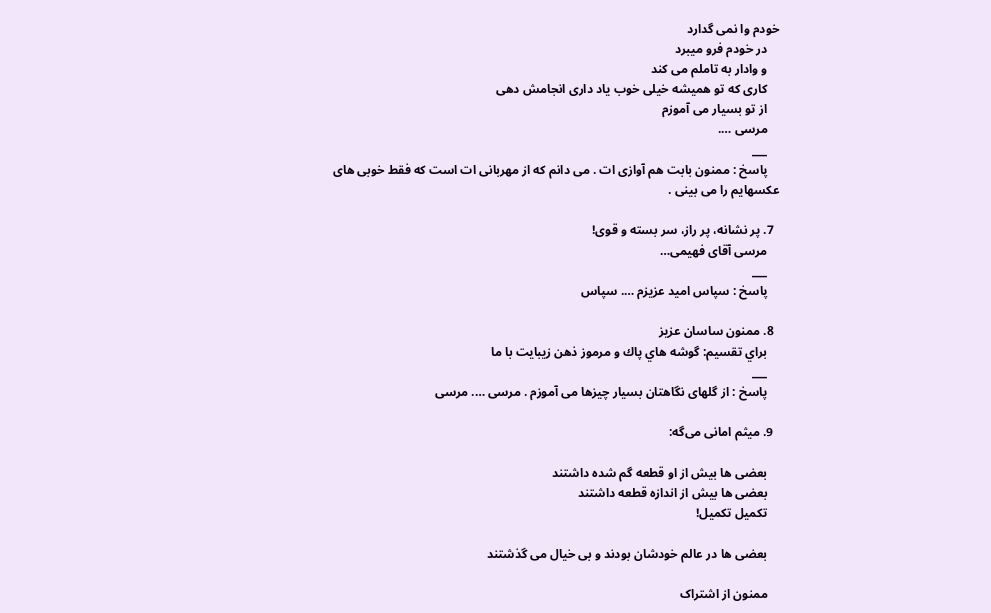خودم وا نمی گدارد
    در خودم فرو میبرد
    و وادار به تاملم می کند
    کاری که تو همیشه خیلی خوب یاد داری انجامش دهی
    از تو بسیار می آموزم
    مرسی ….
    ___
    پاسخ : ممنون بابت هم آوازی ات . می دانم که از مهربانی ات است که فقط خوبی های عکسهایم را می بینی .

  7. پر نشانه، پر راز، سر بسته و قوی!
    مرسی آقای فهیمی…
    ___
    پاسخ : سپاس امید عزیزم …. سپاس

  8. ممنون ساسان عزيز
    براي تقسيم: گوشه هاي پاك و مرموز ذهن زيبايت با ما
    ___
    پاسخ : از گلهای نگاهتان بسیار چیزها می آموزم . مرسی …. مرسی

  9. میثم امانی می‌گه:

    بعضی ها بیش از او قطعه گم شده داشتند
    بعضی ها بیش از اندازه قطعه داشتند
    تکمیل تکمیل!

    بعضی ها در عالم خودشان بودند و بی خیال می گذشتند

    ممنون از اشتراک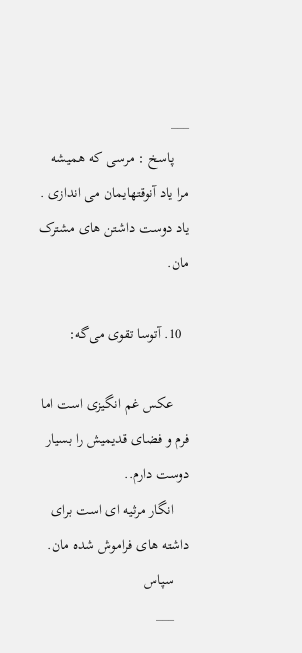___
    پاسخ : مرسی که همیشه مرا یاد آنوقتهایمان می اندازی . یاد دوست داشتن های مشترک مان.

  10. آتوسا تقوی می‌گه:

    عکس غم انگیزی است اما فرم و فضای قدیمیش را بسیار دوست دارم..
    انگار مرثیه ای است برای داشته های فراموش شده مان.
    سپاس
    ___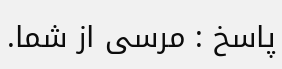پاسخ : مرسی از شما.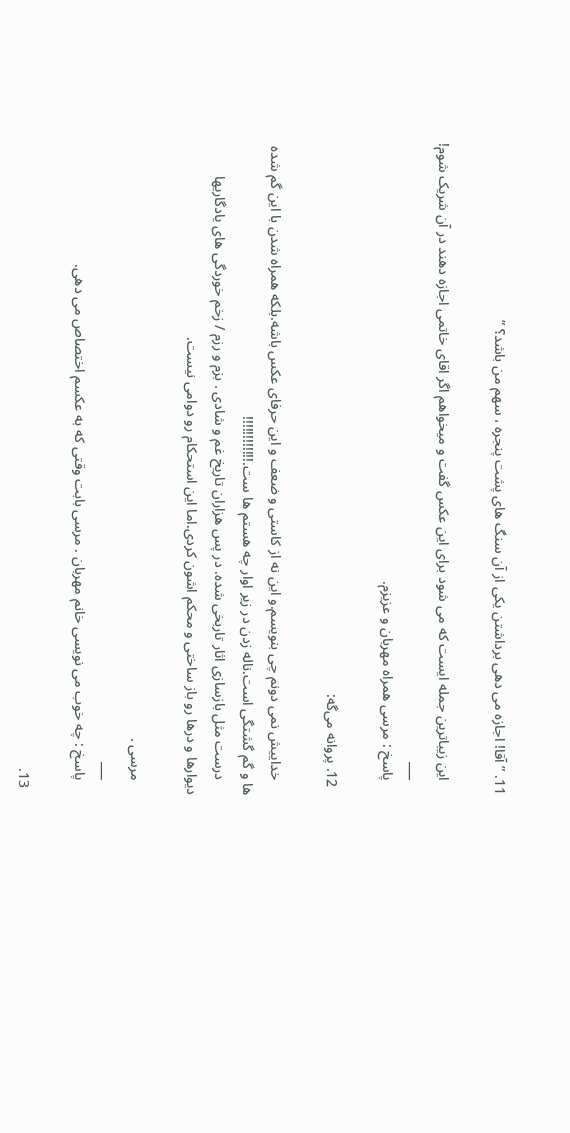11. ” آقا! اجازه می دهی برداشتن یکی از آن سنگ های پشت پنجره ، سهم من باشد؟ ”

    این زیباترین جمله ایست که می شود برای این عکس گفت و میخواهم اگر اقای خاتمی اجازه دهند در آن شریک شوم!
    ___
    پاسخ : مرسی همراه مهربان و عزیزم.

  12. پروانه می‌گه:

    خداییش نمی دونم چی بنویسم.و این نه از کاستی و ضعف و این حرفای عکس باشه.بلکه همراه شدن با این گم شده ها و گم گشتگی است.ناله زدن در زیر اوار چه هستم ها ست.!!!!!!!!!!!!
    درست مثل بازسازی اثار تاربخی شده. در پس هزاران تاریخ غم و شادی . بزم و رزم / زخم خوردگی های یادگاریها دیوارها و درها رو باز ساختی و محکم اشون کردی.اما این استحکام رو دوامی نیست.

    مرسی .
    ___
    پاسخ : چه خوب می نویسی خانم مهربان . مرسی بابت وقتی که به عکسم اختصاص می دهی.

  13.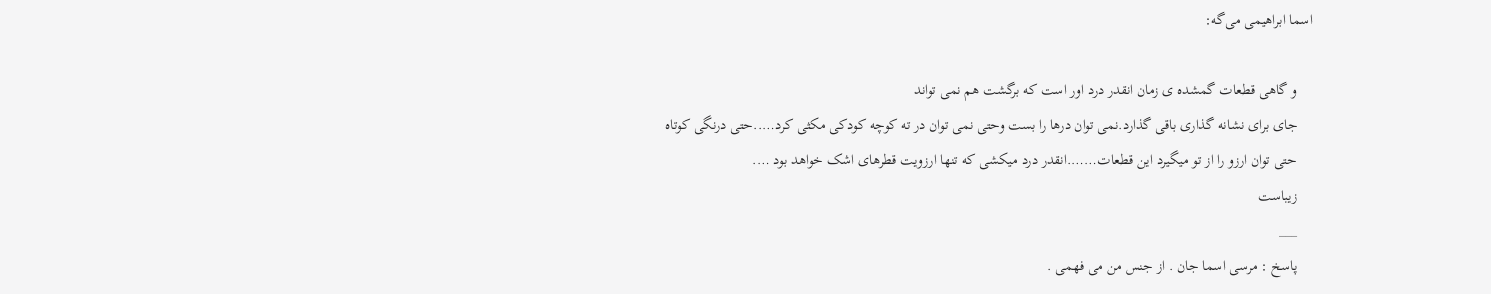اسما ابراهیمی می‌گه:

    و گاهی قطعات گمشده ی زمان انقدر درد اور است که برگشت هم نمی تواند
    جای برای نشانه گذاری باقی گذارد.نمی توان درها را بست وحتی نمی توان در ته کوچه کودکی مکثی کرد…..حتی درنگی کوتاه
    حتی توان ارزو را از تو میگیرد این قطعات…….انقدر درد میکشی که تنها ارزویت قطرهای اشک خواهد بود ….
    زیباست
    ___
    پاسخ : مرسی اسما جان . از جنس من می فهمی .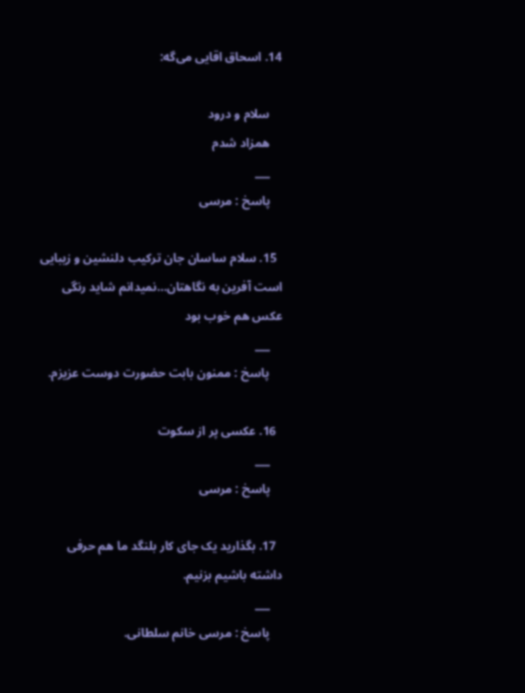14. اسحاق اقایی می‌گه:

    سلام و درود
    همزاد شدم
    ___
    پاسخ : مرسی

  15. سلام ساسان جان ترکیب دلنشین و زیبایی است آفرین به نگاهتان…نمیدانم شاید رنگی عکس هم خوب بود
    ___
    پاسخ : ممنون بابت حضورت دوست عزیزم.

  16. عکسی پر از سکوت
    ___
    پاسخ : مرسی

  17. بگذارید یک جای کار بلنگد ما هم حرفی داشته باشیم بزنیم.
    ___
    پاسخ : مرسی خانم سلطانی.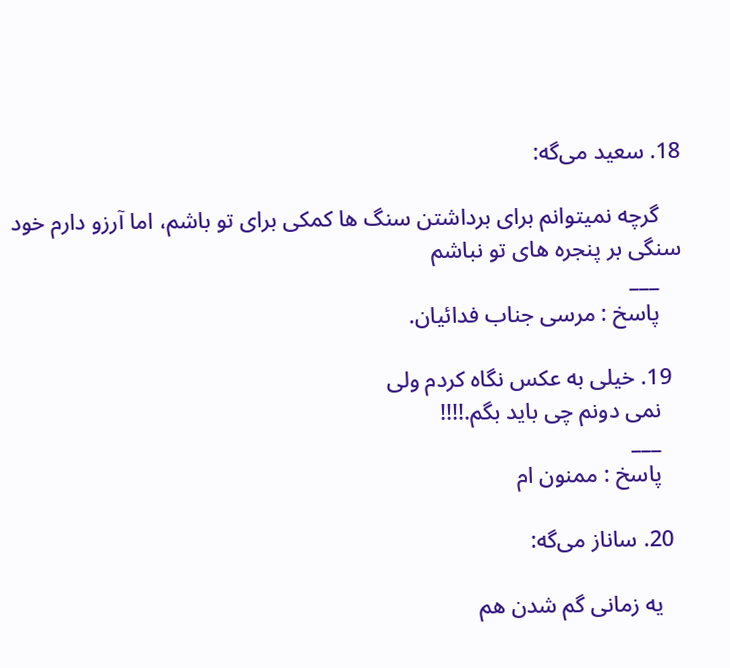18. سعید می‌گه:

    گرچه نمیتوانم برای برداشتن سنگ ها کمکی برای تو باشم، اما آرزو دارم خود سنگی بر پنجره های تو نباشم
    ___
    پاسخ : مرسی جناب فدائیان.

  19. خیلی به عکس نگاه کردم ولی
    نمی دونم چی باید بگم.!!!!
    ___
    پاسخ : ممنون ام

  20. ساناز می‌گه:

    یه زمانی گم شدن هم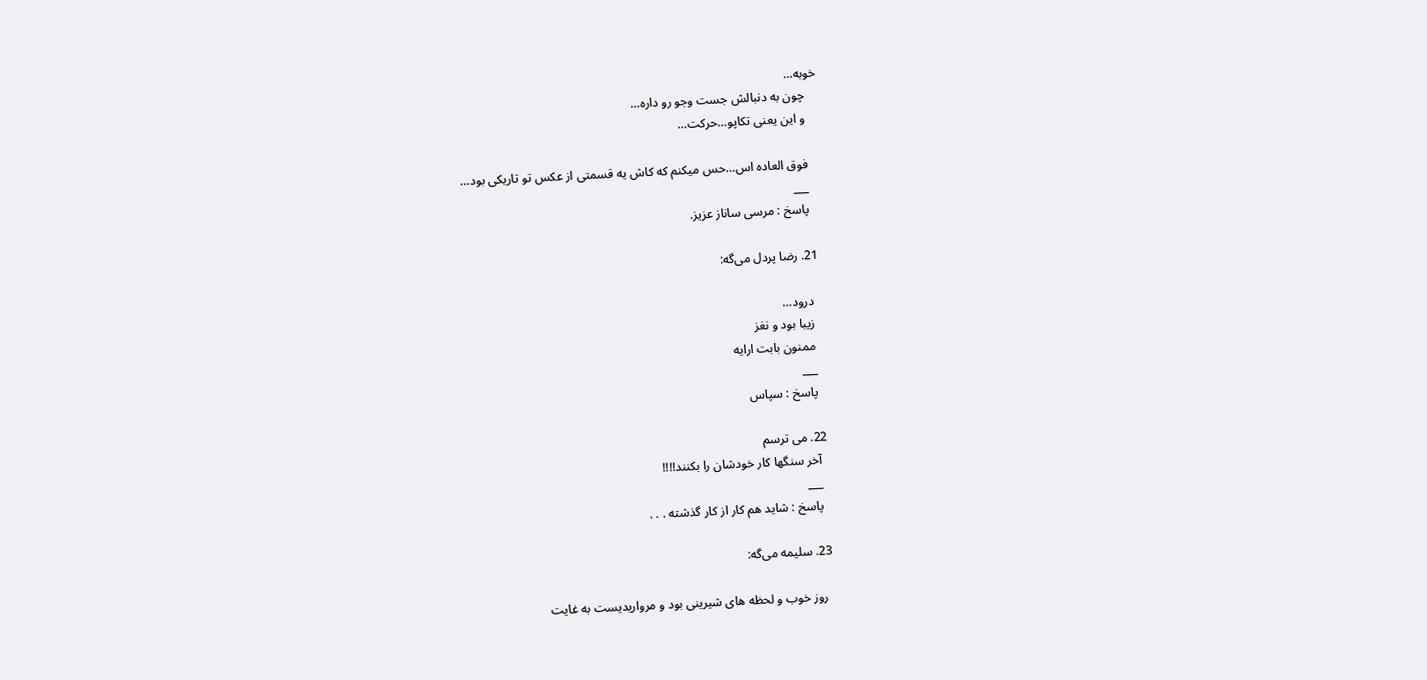خوبه…
    چون به دنبالش جست وجو رو داره…
    و این یعنی تکاپو…حرکت…

    فوق العاده اس…حس میکنم که کاش یه قسمتی از عکس تو تاریکی بود…
    ___
    پاسخ : مرسی ساناز عزیز.

  21. رضا پردل می‌گه:

    درود…
    زیبا بود و نغز
    ممنون بابت ارایه
    ___
    پاسخ : سپاس

  22. می ترسم
    آخر سنگها کار خودشان را بکنند!!!!
    ___
    پاسخ : شاید هم کار از کار گذشته . . .

  23. سلیمه می‌گه:

    روز خوب و لحظه های شیرینی بود و مرواریدیست به غایت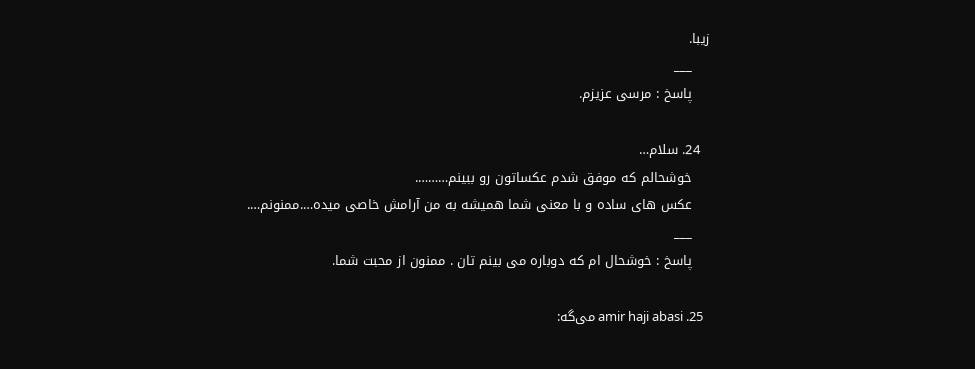زیبا.
    ___
    پاسخ : مرسی عزیزم.

  24. سلام…
    خوشحالم که موفق شدم عکساتون رو ببینم……….
    عکس های ساده و با معنی شما همیشه به من آرامش خاصی میده….ممنونم….
    ___
    پاسخ : خوشحال ام که دوباره می بینم تان . ممنون از محبت شما.

  25. amir haji abasi می‌گه: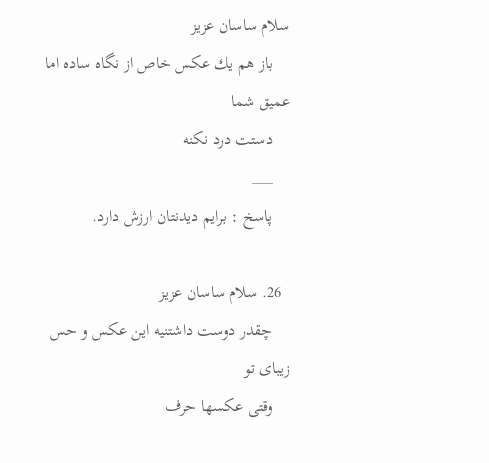سلام ساسان عزيز
    باز هم يك عكس خاص از نگاه ساده اما عميق شما
    دستت درد نكنه
    ___
    پاسخ : برایم دیدنتان ارزش دارد.

  26. سلام ساسان عزیز
    چقدر دوست داشتنیه این عکس و حس زیبای تو
    وقتی عکسها حرف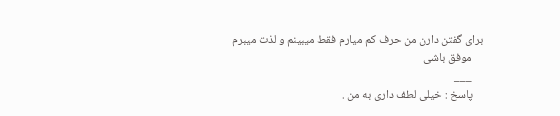برای گفتن دارن من حرف کم میارم فقط میبینم و لذت میبرم
    موفق باشی
    ___
    پاسخ : خیلی لطف داری به من .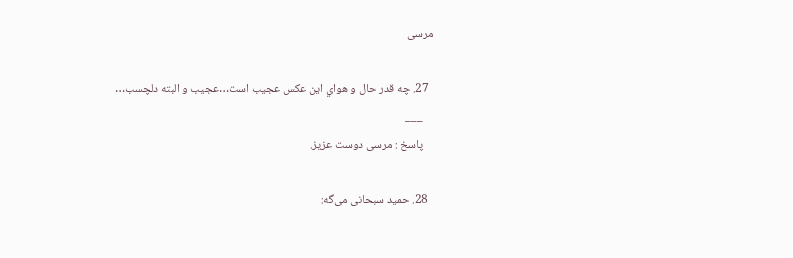مرسی

  27. چه قدر حال و هواي اين عكس عجيب است…عجيب و البته دلچسب…
    ___
    پاسخ : مرسی دوست عزیز.

  28. حمید سبحانی می‌گه: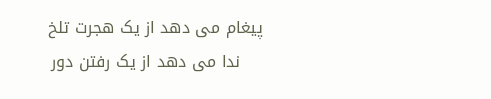پیغام می دهد از یک هجرت تلخ
    ندا می دهد از یک رفتن دور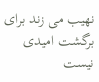نهیب می زند برای برگشت امیدی نیست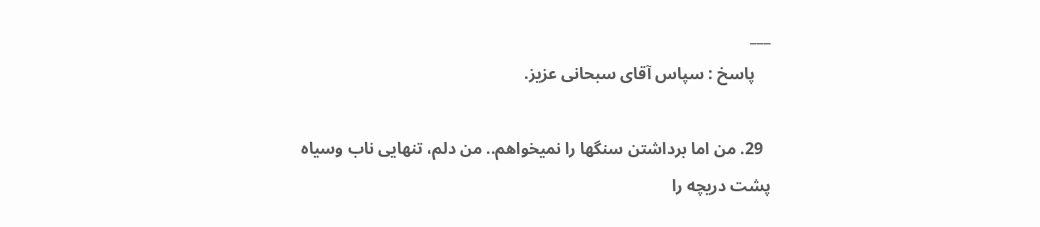___
    پاسخ : سپاس آقای سبحانی عزیز.

  29. من اما برداشتن سنگها را نمیخواهم.. من دلم، تنهایی ناب وسیاه پشت دریچه را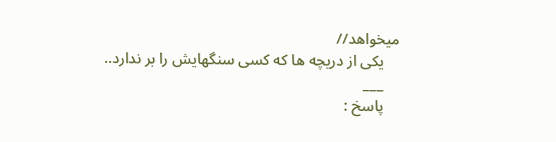میخواهد//
    یکی از دریچه ها که کسی سنگهایش را بر ندارد..
    ___
    پاسخ :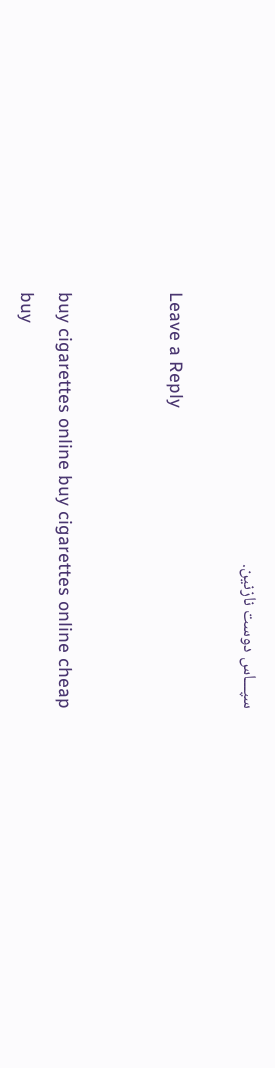سپـــاس دوست نازنین.

Leave a Reply


buy cigarettes online buy cigarettes online cheap buy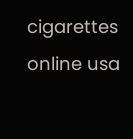cigarettes online usa